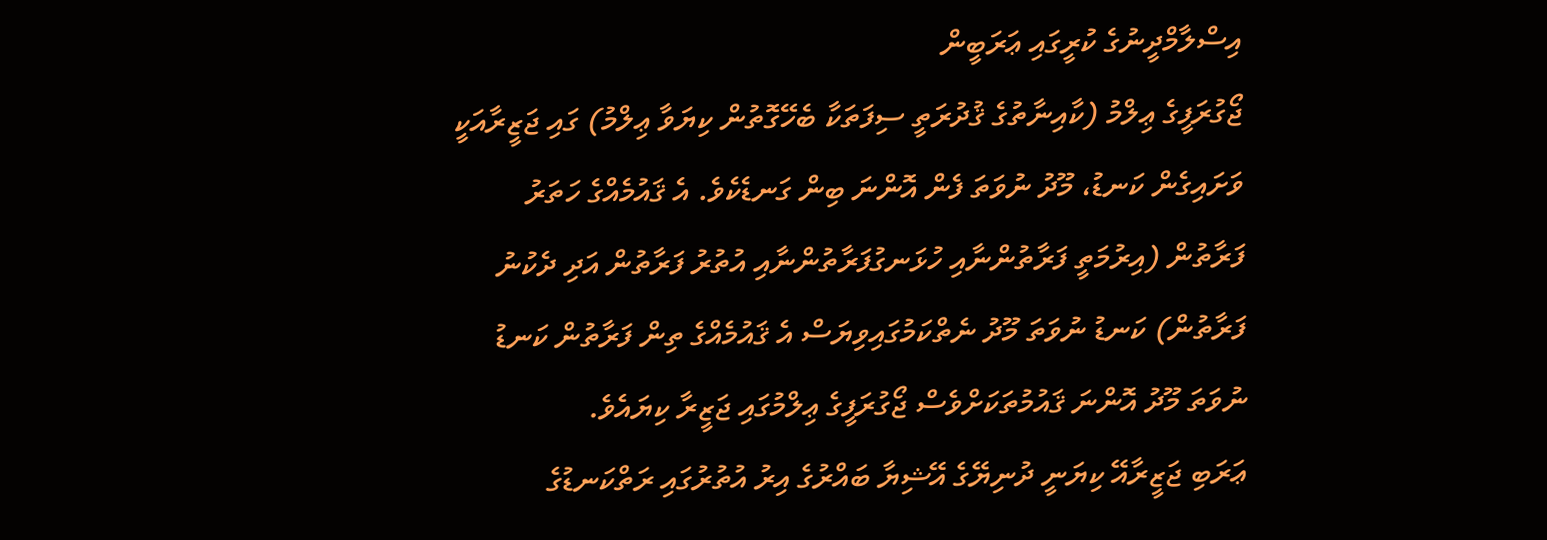އިސްލާމްދީނުގެ ކުރީގައި ޢަރަބީން
ޖޯގުރަފީގެ ޢިލްމު (ކާއިނާތުގެ ޤުދުރަތީ ސިފަތަކާ ބެހޭގޮތުން ކިޔަވާ ޢިލްމު) ގައި ޖަޒީރާއަކީ ވަށައިގެން ކަނޑު، މޫދު ނުވަތަ ފެން އޮންނަ ބިން ގަނޑެކެވެ. އެ ޤައުމެއްގެ ހަތަރު ފަރާތުން (އިރުމަތީ ފަރާތުންނާއި ހުޅަނގުފަރާތުންނާއި އުތުރު ފަރާތުން އަދި ދެކުނު ފަރާތުން) ކަނޑު ނުވަތަ މޫދު ނެތްކަމުގައިވިޔަސް އެ ޤައުމެއްގެ ތިން ފަރާތުން ކަނޑު ނުވަތަ މޫދު އޮންނަ ޤައުމުތަކަށްވެސް ޖޯގުރަފީގެ ޢިލްމުގައި ޖަޒީރާ ކިޔައެވެ.
ޢަރަބި ޖަޒީރާއޭ ކިޔަނީ ދުނިޔޭގެ އޭޝިޔާ ބައްރުގެ އިރު އުތުރުގައި ރަތްކަނޑުގެ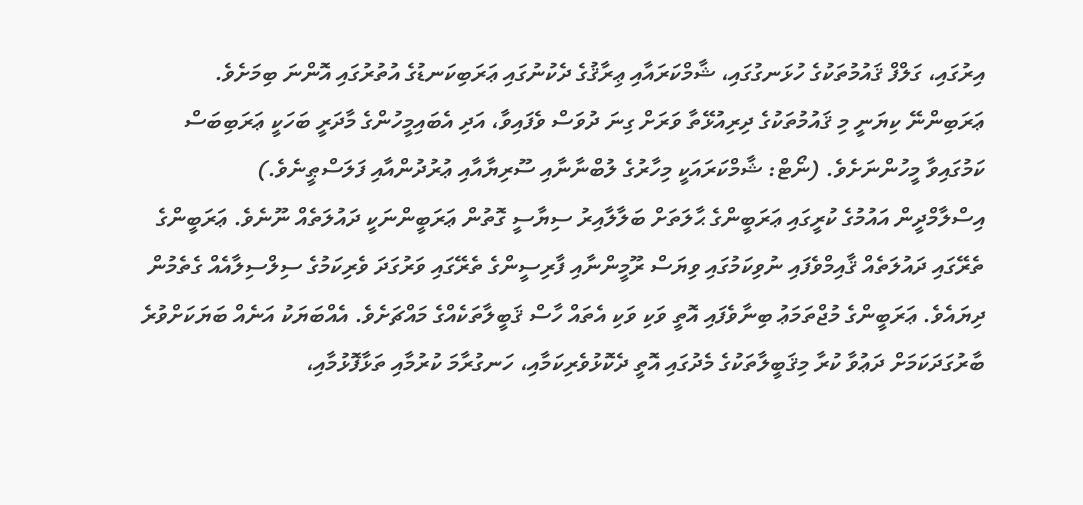އިރުގައި، ގަލްފް ޤައުމުތަކުގެ ހުޅަނގުގައި، ޝާމްކަރައާއި ޢިރާޤުގެ ދެކުނުގައި ޢަރަބިކަނޑުގެ އުތުރުގައި އޮންނަ ބިމަށެވެ. ޢަރަބިންނޭ ކިޔަނީ މި ޤައުމުތަކުގެ ދިރިއުޅޭތާ ވަރަށް ގިނަ ދުވަސް ވެފައިވާ، އަދި އެބައިމީހުންގެ މާދަރީ ބަހަކީ ޢަރަބިބަސް ކަމުގައިވާ މީހުންނަށެވެ. (ނޯޓް: ޝާމްކަރައަކީ މިހާރުގެ ލުބްނާނާއި ސޫރިޔާއާއި ޢުރުދުންއާއި ފަލަސްޠީނެވެ.)
އިސްލާމްދީން އައުމުގެ ކުރީގައި ޢަރަބީންގެ ޙާލަތަށް ބަލާލާއިރު ސިޔާސީ ގޮތުން ޢަރަބީންނަކީ ދައުލަތެއް ނޫނެވެ. ޢަރަބީންގެ ތެރޭގައި ދައުލަތެއް ޤާއިމްވެފައި ނުވިކަމުގައި ވިޔަސް ރޫމީންނާއި ފާރިސީންގެ ތެރޭގައި ވަރުގަދަ ވެރިކަމުގެ ސިލްސިލާއެއް ގެތެމުން ދިޔައެވެ. ޢަރަބީންގެ މުޖްތަމަޢު ބިނާވެފައި އޮތީ ވަކި ވަކި އެތައް ހާސް ޤަބީލާތަކެއްގެ މައްޗަށެވެ. އެއްބަޔަކު އަނެއް ބަޔަކަށްވުރެ ބާރުގަދަކަމަށް ދަޢުވާ ކުރާ މިޤަބީލާތަކުގެ މެދުގައި އޮތީ ދެކޮޅުވެރިކަމާއި، ހަނގުރާމަ ކުރުމާއި ތަޅާފޮޅުމާއި،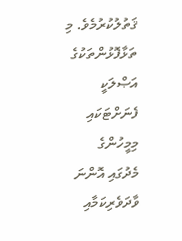ޤަތުލުކުރުމެވެ. މި ތަޅާފޮޅުންތަކުގެ އަޞްލަކީ ފެނަށްޓަކައި މިމީހުންގެ މެދުގައި އޮންނަ ވާދަވެރިކަމާއި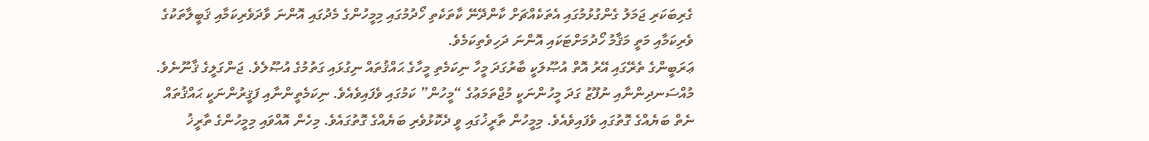ގެރިބަކަރި ޖަމަލު ގެންގުޅުމުގައި އެތަކެއްޗަށް ކާންދޭނޭ ކާތަކެތި ހޯދުމުގައި މިމީހުންގެ މެދުގައި އޮންނަ ވާދަވެރިކަމާއި ޤަބީލާތަކުގެ ވެރިކަމާއި މަތީ މަޤާމު ހޯދުމަށްޓަކައި އޮންނަ ދަހިވެތިކަމެވެ.
ޢަރަބީންގެ ތެރޭގައި އޭރު އޮތް އުޞޫލަކީ ބާރުގަދަ މީހާ ނިކަމެތި މީހާގެ ޙައްޤުތައް ނިގުޅައި ގަތުމުގެ އުޞޫލެވެ. ޖަންގަލީގެ ޤާނޫނެވެ. މުއްސަނދިންނާއި ނުފޫޒު ގަދަ މީހުންނަކީ މުޖްތަމަޢުގެ “މީހުން” ކަމުގައި ވެފައިވެއެވެ. ނިކަމެތީންނާއި ފަޤީރުންނަކީ ޙައްޤުތައް ނެތް ބަޔެއްގެ ގޮތުގައި ވެފައިވެއެވެ. މިމީހުން ތާރީޚުގައި ވީ ދެކޮޅުވެރި ބަޔެއްގެ ގޮތުގައެވެ. މިހެން އޮއްވައި މިމީހުންގެ ތާރީޚު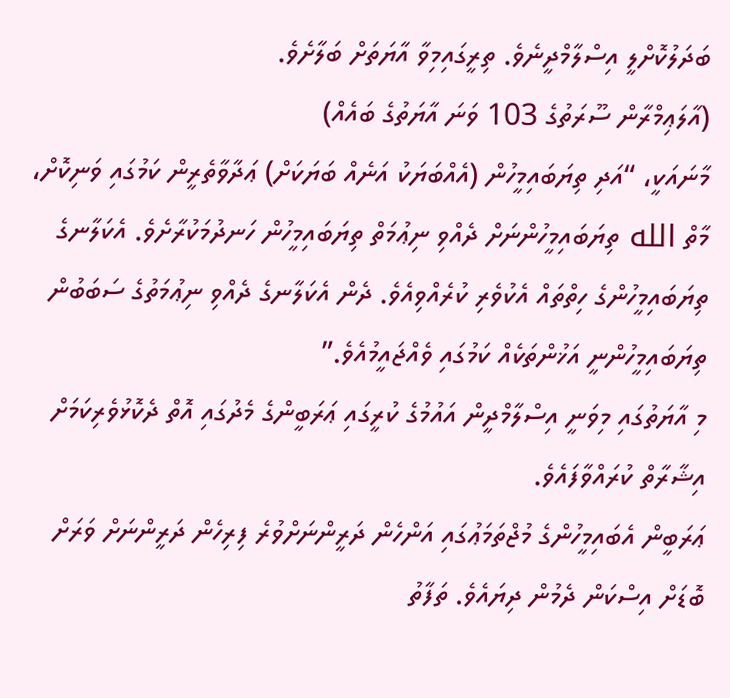ބަދަލުކޮށްލީ އިސްލާމްދީނެވެ. ތިރީގައިމިވާ އާޔަތަށް ބަލާށެވެ.
(އާލަޢިމްރާން ސޫރަތުގެ 103 ވަނަ އާޔަތުގެ ބައެއް)
މާނައަކީ، “އަދި ތިޔަބައިމީހުން (އެއްބަޔަކު އަނެއް ބަޔަކަށް) ޢަދާވާތެރީން ކަމުގައި ވަނިކޮށް، މާތް الله ތިޔަބައިމީހުންނަށް ދެއްވި ނިޢުމަތް ތިޔަބައިމީހުން ހަނދުމަކުރާށެވެ. އެކަލާނގެ ތިޔަބައިމީހުންގެ ހިތްތައް އެކުވެރި ކުރެއްވިއެވެ. ދެން އެކަލާނގެ ދެއްވި ނިޢުމަތުގެ ސަބަބުން ތިޔަބައިމީހުންނީ އަޚުންތަކެއް ކަމުގައި ވެއްޖައީމުއެވެ.”
މި އާޔަތުގައި މިވަނީ އިސްލާމްދީން އައުމުގެ ކުރީގައި ޢަރަބީންގެ މެދުގައި އޮތް ދެކޮޅުވެރިކަމަށް އިޝާރާތް ކުރައްވާފައެވެ.
ޢަރަބީން އެބައިމީހުންގެ މުޖްތަމަޢުގައި އަންހެން ދަރީންނަށްވުރެ ފިރިހެން ދަރީންނަށް ވަރަށް ބޮޑަށް އިސްކަން ދެމުން ދިޔައެވެ. ތަފާތު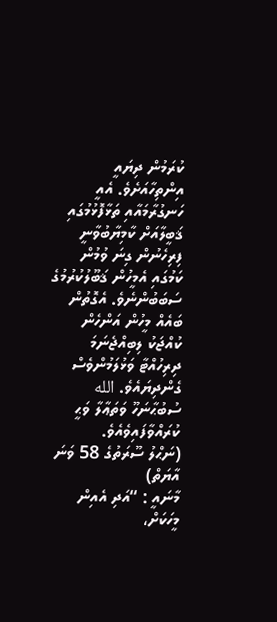ކުރަމުން ދިޔައީ އިންތިހާއަށެވެ. އެއީ ހަނގުރާމައާއި ތަޅާފޮޅުމުގައި ޤަބީލާއަށް ކާމިޔާބުވާނީ ފިރިހެނުން ގިނަ ވުމުން ކަމުގައި އެމީހުން ޤަބޫލުކުރުމުގެ ސަބަބުންނެވެ. އެގޮތުން ބައެއް މީހުން އަންހެން ކުއްޖަކު ލިބިއްޖެނަމަ ދިރިހުއްޓާ ވަޅުލަމުންވެސް ގެންދިޔައެވެ. الله ސުބުޙާނަހޫ ވަތަޢާލާ ވަޙީ ކުރައްވާފައިވެއެވެ.
(ނަޙްލު ސޫރަތުގެ 58 ވަނަ އާޔަތް)
މާނައީ : “އަދި އެއިން މީހަކަށް،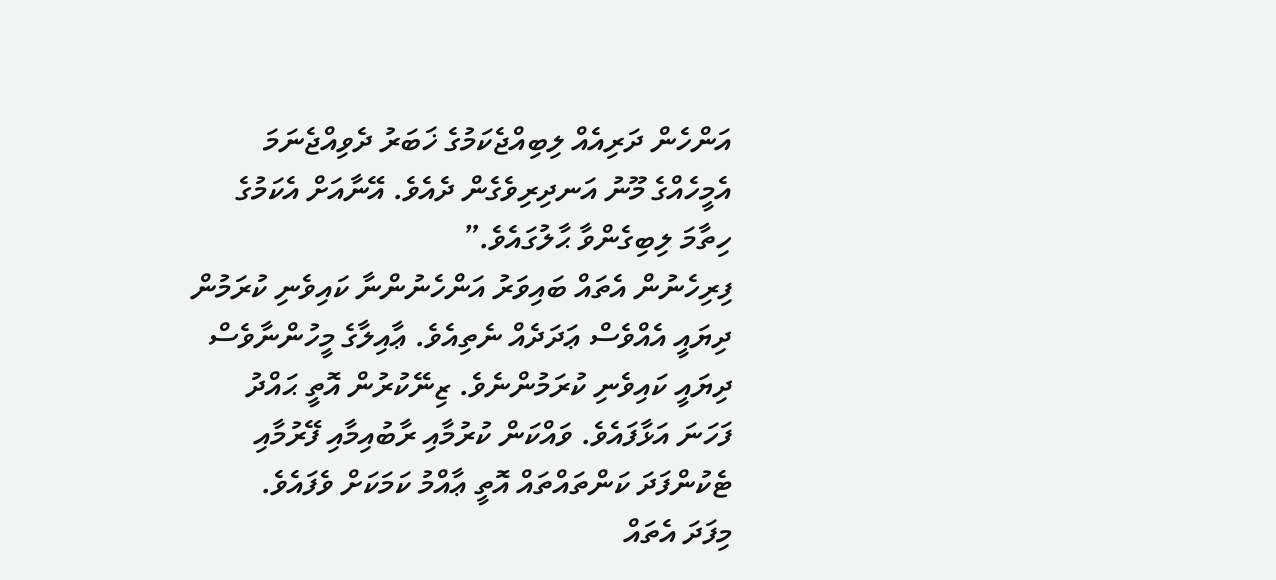އަންހެން ދަރިއެއް ލިބިއްޖެކަމުގެ ޚަބަރު ދެވިއްޖެނަމަ އެމީހެއްގެ މޫނު އަނދިރިވެގެން ދެއެވެ. އޭނާއަށް އެކަމުގެ ހިތާމަ ލިބިގެންވާ ޙާލުގައެވެ.”
ފިރިހެނުން އެތައް ބައިވަރު އަންހެނުންނާ ކައިވެނި ކުރަމުން ދިޔައީ އެއްވެސް ޢަދަދެއް ނެތިއެވެ. ޢާއިލާގެ މީހުންނާވެސް ދިޔައީ ކައިވެނި ކުރަމުންނެވެ. ޒިނޭކުރުން އޮތީ ޙައްދު ފަހަނަ އަޅާފައެވެ. ވައްކަން ކުރުމާއި ރާބުއިމާއި ފޭރުމާއި ޓެކުންފަދަ ކަންތައްތައް އޮތީ ޢާއްމު ކަމަކަށް ވެފައެވެ.
މިފަދަ އެތައް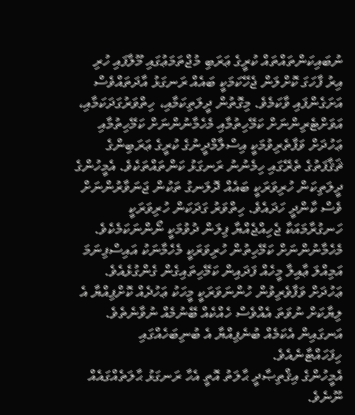ނުބައިކަންތައްތައް ކުރީގެ ޢަރަބި މުޖްތަމަޢުގައި މޫލާފައި ހުރި އިރު ފާހަގަ ކޮށްލަން ޖެހޭކަމަކީ ބައެއް ރަނގަޅު އާދަތައްވެސް އަށަގެންފައި ވާކަމެވެ. މިގޮތުން ދީލަތިކަމާއި، ހިތްވަރުގަދަކަމާއި، އަވަށްޓެރިންނަށް ކަމޭހިތުމާއި މެހެމާނުންނަށް ކަމޭހިތުމާއި ޢަހުދަށް ވަފާތެރިވުމަކީ އިސްލާމްދީނުގެ ކުރީގެ ޢަރަބިންގެ ޘަޤާފަތުގެ ތެރޭގައި ހިމެނުނު ރަނގަޅު ކަންތައްތަކެވެ. އެމީހުންގެ ދީލަތިކަން ހުރިވަރަކީ ބައެއް ދޮލަނގު ތަކުން ޖަނަވާރުންނަށް ވެސް ކާންދީ ހަދައެވެ. ހިތްވަރު ގަދަކަން ހުރިވަރަކީ ހަނގުރާމައަކާ ޖެހިއްޖެއްޔާ ފިލަން ދުވުމަކީ ނޯންނަކަމެކެވެ. މެހެމާނުންނަށް ކަމޭހިތުން ހުރިވަރަކީ މެހެމާނަކު އައިސްފިނަމަ އަމިއްލަ ޢާއިލާ މީހެއް ފަދައިން ކަމޭހިތައިގެން ގެންގުޅެއެވެ. ޢަހުދަށް ވަފާވެރިވުން ހުންނަވަރަކީ މީހަކު ޢަހުދެއް ކޮށްފިއްޔާ އެ ލިޔާކަށް ނުވަތަ އެއްވެސް ހެއްކެއް ބޭނުމެއް ނުވާނެތެވެ. އަނގައިން އެކަމެއް ބުނެފިއްޔާ އެ ބުނިބަހެއްގައި ހިފަހައްޓާނެއެވެ.
އެމީހުންގެ އިޤްތިޞާދީ ޙާލަތު އޮތީ އެހާ ރަނގަޅު ޙާލަތެއްގައެއް ނޫނެވެ.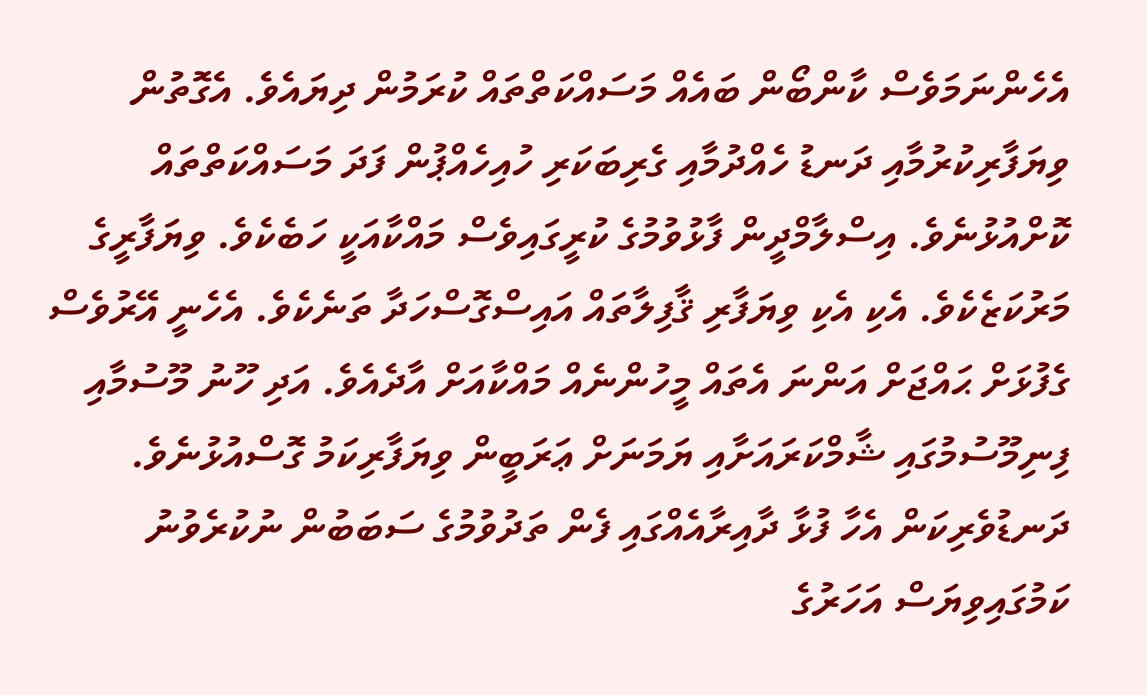އެހެންނަމަވެސް ކާންބޯން ބައެއް މަސައްކަތްތައް ކުރަމުން ދިޔައެވެ. އެގޮތުން ވިޔަފާރިކުރުމާއި ދަނޑު ހެއްދުމާއި ގެރިބަކަރި ހުއިހެއްޕުން ފަދަ މަސައްކަތްތައް ކޮށްއުޅުނެވެ. އިސްލާމްދީން ފާޅުވުމުގެ ކުރީގައިވެސް މައްކާއަކީ ހަބެކެވެ. ވިޔަފާރީގެ މަރުކަޒެކެވެ. އެކި އެކި ވިޔަފާރި ޤާފިލާތައް އައިސްގޮސްހަދާ ތަނެކެވެ. އެހެނީ އޭރުވެސް ގެފުޅަށް ޙައްޖަށް އަންނަ އެތައް މީހުންނެއް މައްކާއަށް އާދެއެވެ. އަދި ހޫނު މޫސުމާއި ފިނިމޫސުމުގައި ޝާމްކަރައަށާއި ޔަމަނަށް ޢަރަބީން ވިޔަފާރިކަމު ގޮސްއުޅުނެވެ. ދަނޑުވެރިކަން އެހާ ފުޅާ ދާއިރާއެއްގައި ފެން ތަދުވުމުގެ ސަބަބުން ނުކުރެވުނު ކަމުގައިވިޔަސް އަހަރުގެ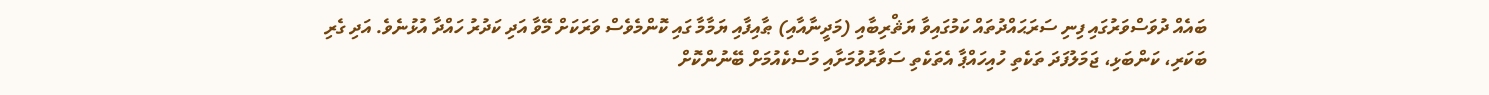ބައެއް ދުވަސްވަރުގައި ފިނި ސަރަޙައްދުތައް ކަމުގައިވާ ޔަޘްރިބާއި (މަދީނާއާއި) ޠާއިފާއި ޔަމާމާ ގައި ކޮންމެވެސް ވަރަކަށް މޭވާ އަދި ކަދުރު ހައްދާ އުޅުނެވެ. އަދި ގެރި ބަކަރި، ކަންބަޅި، ޖަމަލުފަދަ ތަކެތި ހުއިހައްޕާ އެތަކެތި ސަވާރުވުމަށާއި މަސްކެއުމަށް ބޭނުންކޮށް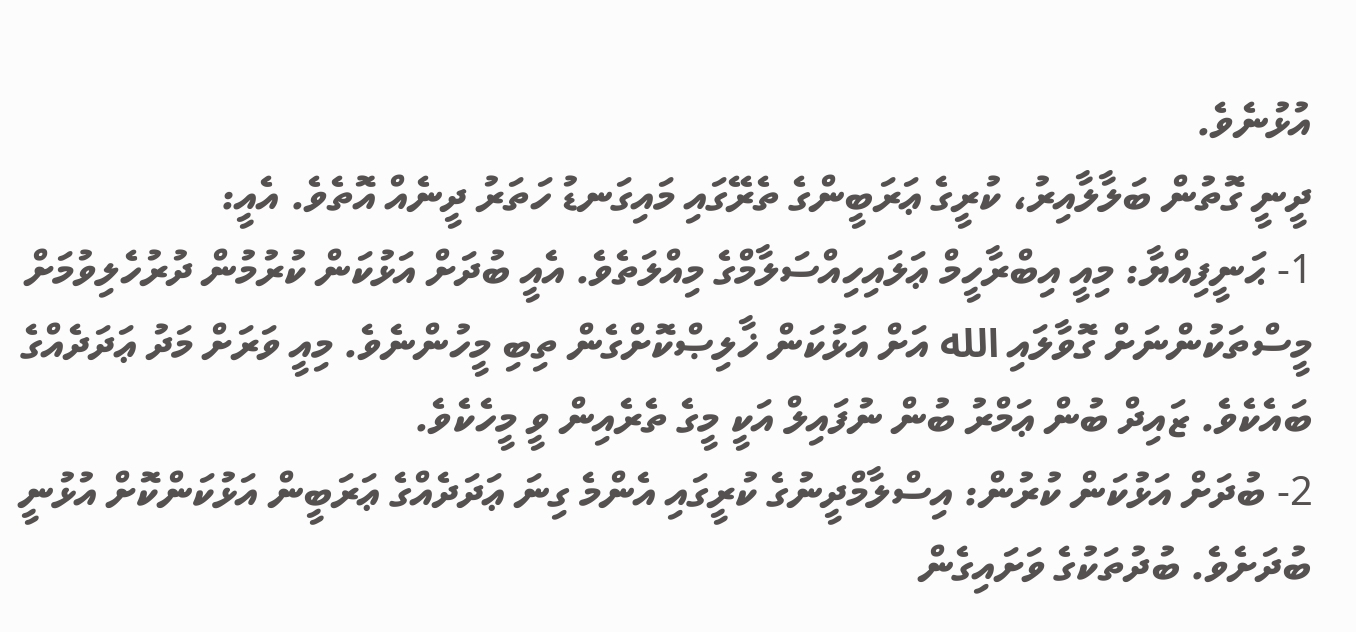އުޅުނެވެ.
ދީނީ ގޮތުން ބަލާލާއިރު، ކުރީގެ ޢަރަބީންގެ ތެރޭގައި މައިގަނޑު ހަތަރު ދީނެއް އޮތެވެ. އެއީ:
1- ޙަނީފިއްޔާ: މިއީ އިބްރާހީމް ޢަލައިހިއްސަލާމްގެ މިއްލަތެވެ. އެއީ ބުދަށް އަޅުކަން ކުރުމުން ދުރުހެލިވުމަށް މީސްތަކުންނަށް ގޮވާލައި الله އަށް އަޅުކަން ޚާލިޞްކޮށްގެން ތިބި މީހުންނެވެ. މިއީ ވަރަށް މަދު ޢަދަދެއްގެ ބައެކެވެ. ޒައިދް ބުން ޢަމްރު ބުން ނުފައިލް އަކީ މީގެ ތެރެއިން ވީ މީހެކެވެ.
2- ބުދަށް އަޅުކަން ކުރުން: އިސްލާމްދީނުގެ ކުރީގައި އެންމެ ގިނަ ޢަދަދެއްގެ ޢަރަބީން އަޅުކަންކޮށް އުޅުނީ ބުދަށެވެ. ބުދުތަކުގެ ވަށައިގެން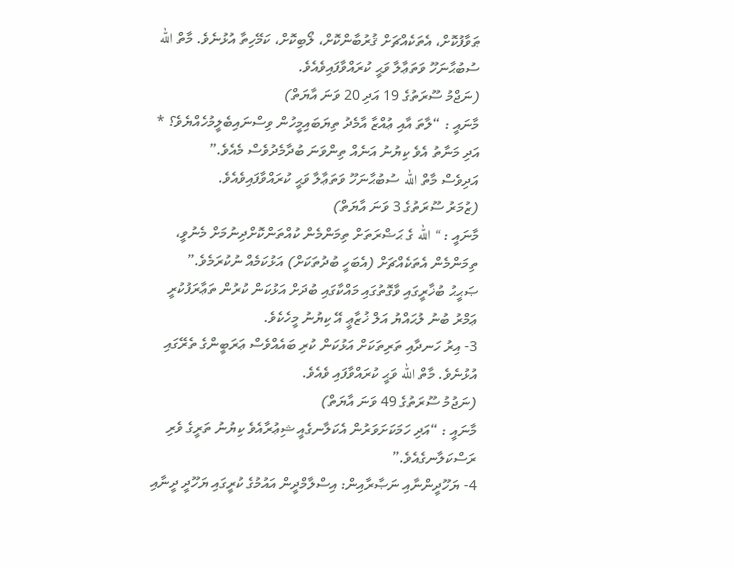ޠަވާފުކޮށް، އެތަކެއްޗަށް ޤުރުބާންކޮށް، ލޯބިކޮށް، ކަމޭހިތާ އުޅުނެވެ. މާތް الله ސުބުޙާނަހޫ ވަތަޢާލާ ވަޙީ ކުރައްވާފައިވެއެވެ.
(ނަޖްމު ސޫރަތުގެ 19 އަދި 20 ވަނަ އާޔަތް)
މާނައީ : “ލާތަ އާއި ޢުއްޒާ އާމެދު ތިޔަބައިމީހުން ވިސްނައިބެލީމުހެއްޔެވެ؟ * އަދި މަނާތު އެވެ ކިޔުނު އަނެއް ތިންވަނަ ބުދާމެދުވެސް މެއެވެ.”
އަދިވެސް މާތް الله ސުބުޙާނަހޫ ވަތަޢާލާ ވަޙީ ކުރައްވާފައިވެއެވެ.
(ޒުމަރު ސޫރަތުގެ 3 ވަނަ އާޔަތް)
މާނައީ : “الله ގެ ޙަޟްރަތަށް ތިމަންމެން ކުއްތަންކޮށްދިނުމަށް މެނުވީ، ތިމަންމެން އެތަކެއްޗަށް (އެބަހީ ބުދުތަކަށް) އަޅުކަމެއް ނުކުރަމެވެ.”
ޞަޙީޙު ބުޚާރީގައި ވާގޮތުގައި މައްކާގައި ބުދަށް އަޅުކަން ކުރުން ތަޢާރަފުކުރީ ޢަމްރު ބުނު ލުޙައްޔު އަލް ޚުޒާޢީ އޭ ކިޔުނު މީހެކެވެ.
3- އިރު ހަނދާއި ތަރިތަކަށް އަޅުކަން ކުރި ބައެއްވެސް ޢަރަބީންގެ ތެރޭގައި އުޅުނެވެ. މާތް الله ވަޙީ ކުރައްވާފައި ވެއެވެ.
(ނަޖުމު ސޫރަތުގެ 49 ވަނަ އާޔަތް)
މާނައީ : “އަދި ހަމަކަށަވަރުން އެކަލާނގެއީ ޝިޢުރާއެވެ ކިޔުނު ތަރީގެ ވެރި ރަސްކަލާނގެއެވެ.”
4- ޔަހޫދީންނާއި ނަޞާރާއިން: އިސްލާމްދީން އައުމުގެ ކުރީގައި ޔަހޫދީ ދީނާއި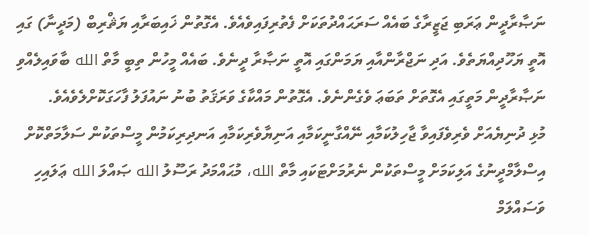ނަޞާރާދީން ޢަރަބި ޖަޒީރާގެ ބައެއް ސަރަޙައްދުތަކަށް ފެތުރިފައިވެއެވެ. އެގޮތުން ޚައިބަރާއި ޔަޘްރިބް (މަދީނާ) ގައި އޮތީ ޔަހޫދިއްޔަތެވެ. އަދި ނަޖްރާންއާއި ޔަމަންގައި އޮތީ ނަޞާރާ ދީނެވެ. ބައެއް މީހުން ތިބީ މާތް الله ބާވައިލެއްވި ނަޞާރާދީން މަތީގައި އެގޮތަށް ތަބަޢަ ވެގެންނެވެ. އެގޮތުން މައްކާގެ ވަރަޤަތު ބުނު ނައުފަލު ފާހަގަކޮށްލެވެއެވެ.
މުޅި ދުނިޔެއަށް ވެރިވެފައިވާ ޖާހިލުކަމާއި ނޭއްގާނީކަމާއި އަނިޔާވެރިކަމާއި އަނދިރިކަމުން މީސްތަކުން ސަލާމަތްކޮށް އިސްލާމްދީނުގެ އަލިކަމަށް މީސްތަކުން ނެރުމަށްޓަކައި މާތް الله، މުޙައްމަދު ރަސޫލު الله ޞައްލަ الله ޢަލައިހި ވަސައްލަމް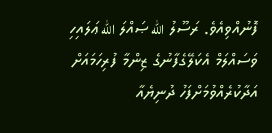ފޮނުއްވިއެވެ. ރަސޫލު الله ޞައްލަ الله ޢަލައިހި ވަސައްލަމް އެކަލޭގެފާނުގެ ޒިންމާ ފުރިހަމައަށް އަދާކުރެއްވުމަށްފަހު ދުނިޔެއާ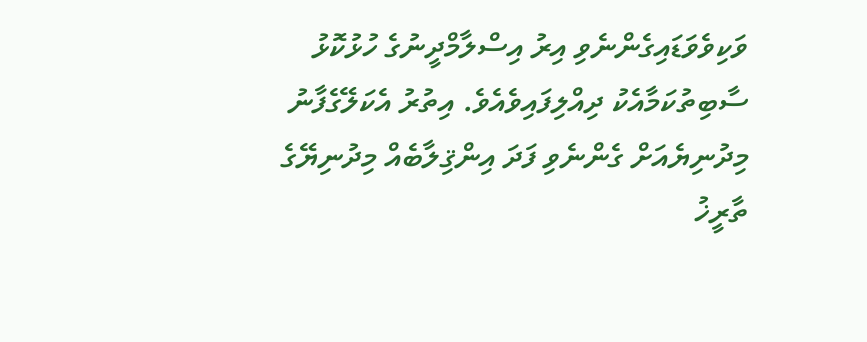ވަކިވެވަޑައިގެންނެވި އިރު އިސްލާމްދީނުގެ ހުޅުކޮޅު ސާބިތުކަމާއެކު ދިއްލިފައިވެއެވެ. އިތުރު އެކަލޭގެފާނު މިދުނިޔެއަށް ގެންނެވި ފަދަ އިންޤިލާބެއް މިދުނިޔޭގެ ތާރީޚު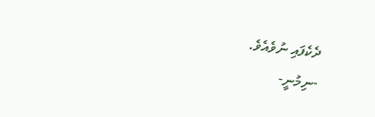ދެކެފައި ނުވެއެވެ.
-ނިމުނީ-